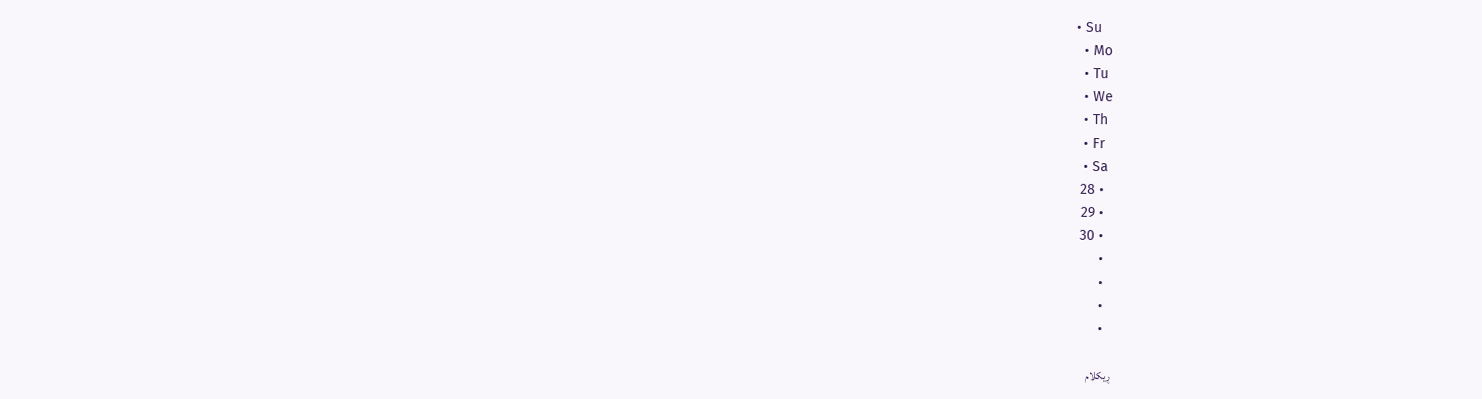• Su
  • Mo
  • Tu
  • We
  • Th
  • Fr
  • Sa
  • 28
  • 29
  • 30
  •
  •
  •
  •

ڕیکلام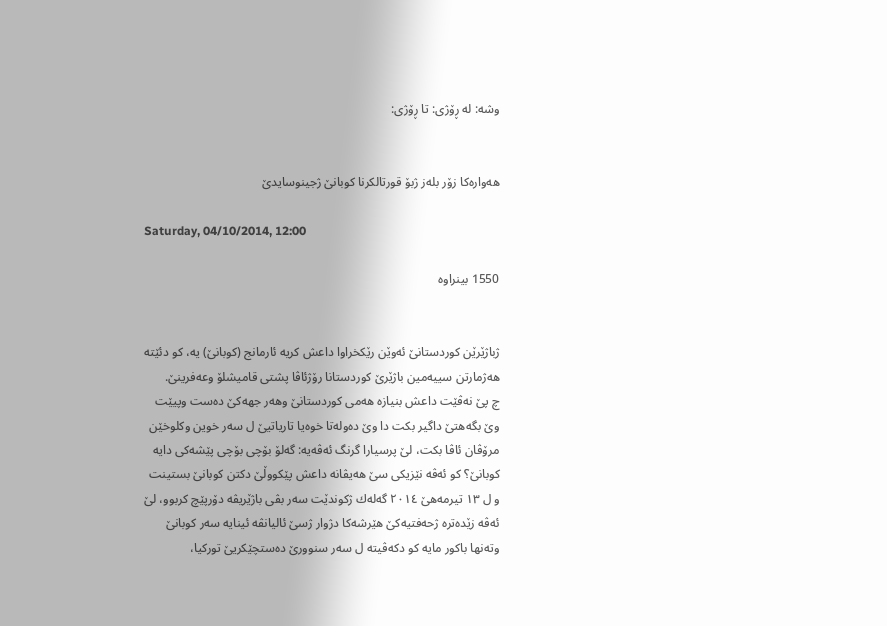وشە: لە ڕۆژی: تا ڕۆژی:


هه‌واره‌كا زۆر بله‌ز ژبۆ قورتالكرنا كوبانێ ژجينوسايدێ

Saturday, 04/10/2014, 12:00

1550 بینراوە


ژباژێرێن كوردستانێ ئه‌وێن رێكخراوا داعش كريه‌ ئارمانج (كوبانێ) يه‌، كو دئێته‌ هه‌ژمارتن سييه‌مين باژێرێ كوردستانا رۆژئاڤا پشتی قاميشلۆ وعه‌فرينێ.
چ پێ نه‌ڤێت داعش بنيازه‌ هه‌می كوردستانێ وهه‌ر جهه‌كێ ده‌ست وپيێت وێ بگه‌هتێ داگير بكت دا وێ ده‌وله‌تا خوه‌يا تارياتيێ ل سه‌ر خوين وكلوخێن مرۆڤان ئاڤا بكت، لێ پرسيارا گرنگ ئه‌ڤه‌يه‌: گه‌لۆ بۆچی بۆچی پێشه‌كی دايه‌ كوبانێ؟ كو ئه‌ڤه‌ نێزيكی سێ هه‌يڤانه‌ داعش پێكووڵێ دكتن كوبانێ بستينت و ل ١٣ تيرمه‌هێ ٢٠١٤ گه‌له‌ك ژكوندێت سه‌ر بڤی باژێريڤه‌ دۆرپێچ كربوو، لێ ئه‌ڤه‌ زێده‌تره‌ ژحه‌فتيه‌كێ هێرشه‌كا دژوار ژسێ ئاليانڤه‌ ئينايه‌ سه‌ر كوبانێ وته‌نها باكور مايه‌ كو دكه‌ڤيته‌ ل سه‌ر سنوورێ ده‌ستچێكريێ توركيا‌،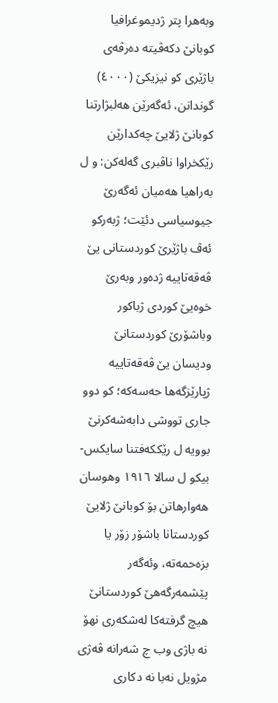وبه‌هرا پتر ژديموغرافيا كوبانێ دكه‌ڤيته‌ ده‌رڤه‌ی باژێری كو نيزيكێ (٤٠٠٠) گوندانن، ئه‌گه‌رێن هه‌لبژارتنا كوبانێ ژلايێ چه‌كدارێن رێكخراوا ناڤبری گه‌له‌كن: و ل به‌راهيا هه‌ميان ئه‌گه‌رێ جيوسياسی دئێت؛ ژبه‌ركو ئه‌ڤ باژێرێ كوردستانی يێ ڤه‌قه‌تاييه‌ ژده‌ور وبه‌رێ خوه‌يێ كوردی ژباكور وباشۆرێ كوردستانێ وديسان يێ ڤه‌قه‌تاييه‌ ژپارێزگه‌ها حه‌سه‌كه؛‌ كو دوو جاری تووشی دابه‌شه‌كرنێ بوويه‌ ل رێككه‌فتنا سايكس-بيكو ل سالا ١٩١٦ وهوسان هه‌وارهاتن بۆ كوبانێ ژلايێ كوردستانا باشۆر زۆر يا بزه‌حمه‌ته‌، وئه‌گه‌ر پێشمه‌رگه‌هێ كوردستانێ هيچ گرفته‌كا له‌شكه‌ری نهۆ نه‌ باژی وب چ شه‌رانه‌ ڤه‌ژی مژويل نه‌با نه‌ دكاری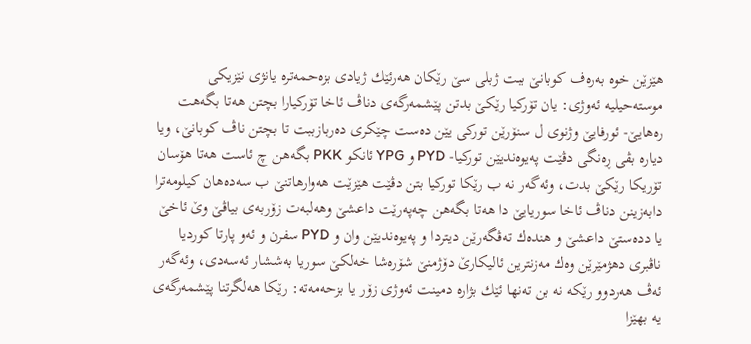هێزێن خوه‌ به‌ره‌ف كوبانێ ببت ژبلی سێ رێكان هه‌رئێك ژيادی بزه‌حمه‌تره‌ يانژی نێزيكی موسته‌حيليه‌ ئه‌وژی: يان تۆركيا رێكێ بدتن پێشمه‌رگه‌ی دناڤ ئاخا تۆركيارا بچتن هه‌تا بگه‌هت ره‌هايێ- ئورفايێ وژنوی ل سنۆرێن توركی يێن ده‌ست چێكری ده‌ربازببت تا بچتن ناڤ كوبانێ، ويا دياره‌ بڤی ڕه‌نگی دڤێت په‌يوه‌نديێن توركيا- PYD و YPG ئانكو PKK بگه‌هن چ ئاست هه‌تا هۆسان تۆريكا رێكێ بدت، وئه‌گه‌ر نه‌ ب رێكا توركيا بتن دڤێت هێزێت هه‌وارهاتنێ ب سه‌ده‌هان كيلومه‌ترا دابه‌زينن دناڤ ئاخا سوريايێ دا هه‌تا بگه‌هن چه‌په‌رێت داعشێ وهه‌لبه‌ت زۆربه‌ی بياڤێ وێ ئاخێ يا دده‌ستێ داعشێ و هنده‌ك ته‌ڤگه‌رێن ديتردا و په‌يوه‌نديێن وان و PYD سفرن و ئه‌و پارتا كورديا ناڤبری دهژمێرێن وه‌ك مه‌زنترين ئاليكارێ دۆژمنێ شۆره‌شا خه‌لكێ سوريا به‌ششار ئه‌سه‌دی، وئه‌گه‌ر ئه‌ڤ هه‌ردوو رێكه‌ نه‌ بن ته‌نها ئێك بژاره‌ دمينت ئه‌وژی زۆر يا بزحه‌مه‌ته‌: رێكا هه‌لگرتنا پێشمه‌رگه‌ی يه‌ بهێزا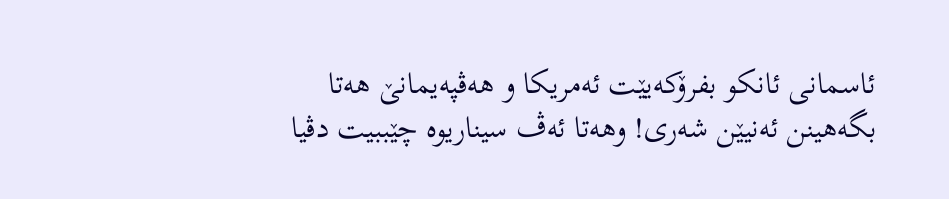ئاسمانی ئانكو بفرۆكه‌يێت ئه‌مريكا و هه‌ڤپه‌يمانێ هه‌تا بگه‌هينن ئه‌نيێن شه‌ری! وهه‌تا ئه‌ڤ سيناريوه‌ چێببيت دڤيا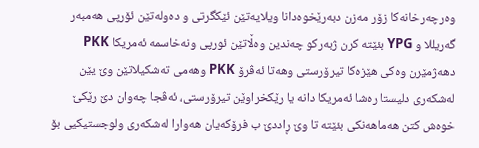وه‌رچه‌رخانه‌كا زۆر مه‌زن دبه‌رێخوه‌دانا ويلايه‌تێن ئێكگرتی و ده‌وله‌تێن ئۆرپی هه‌مبه‌ر گه‌ريللا و YPG بئێته‌ كرن ژبه‌ركو چه‌ندين وه‌ڵاتێن ئورپی ونه‌خاسمه‌ ئه‌مريكا PKK دهه‌ژمێرن وه‌كی هێزه‌كا تيرۆرستی وهه‌تا ئه‌ڤرۆ PKK وهه‌می ته‌شكيلاتێن وێ يێن له‌شكه‌ری دليستا ره‌شا ئه‌مريكا دانه‌ يا رێكخراوێن تيرۆرستی، ئه‌ڤجا چه‌وان دێ رێكێ خوه‌ش كتن هه‌ماهه‌نكی بئێته‌ تا وێ ڕاددێ ب فرۆكه‌يان هه‌وارا له‌شكه‌ری ولوجستيكیی بۆ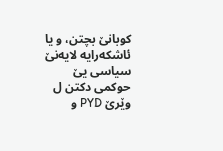كوبانێ بچتن، و يا ئاشكه‌رايه‌ لايه‌نێ سياسی يێ حوكمی دكتن ل وێرێ PYD و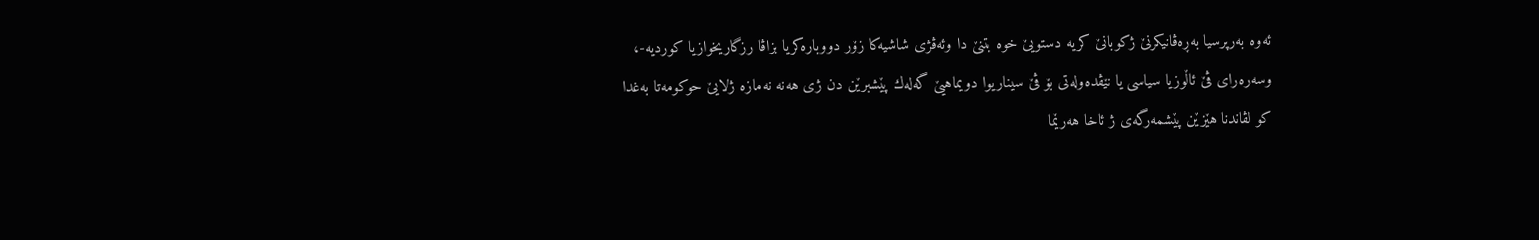ئه‌وه‌ به‌رپرسيا به‌ڕه‌ڤانيكرنێ ژكوبانێ كريه‌ دستويێ خوه‌ بتنێ دا وئه‌ڤژی شاشيه‌كا زۆر دووباره‌كريا بزاڤا رزگاريخوازيا كورديه‌‌-، وسه‌ره‌رای ڤێ ئاڵوزيا سياسی يا نێڤده‌وله‌تی بۆ ڤێ سيناريوا دويماهيێ گه‌له‌ك پێشبرێن دن ژی هه‌نه‌ نه‌مازه‌ ژلايێ حوكومه‌تا به‌غدا كو لڤاندنا هێزێن پێشمه‌رگه‌ی ژ ئاخا هه‌رێما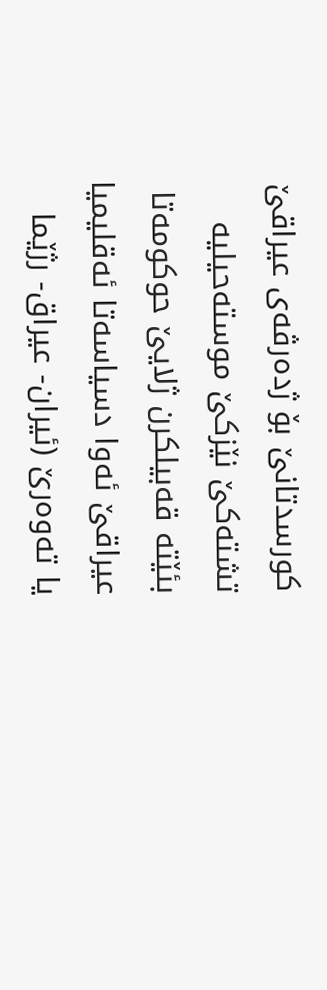كورسدتانێ بۆ ژده‌رڤه‌ی عيراقێ تشته‌كێ نێزكێ موسته‌حيليه‌ بئێته‌ قه‌بيلكرن ژلايێ حوكومه‌تا عيراقێ ئه‌وا دسياسه‌تا ئه‌قليميا يا ته‌وه‌رێ (ئيران- عيراق- رژێما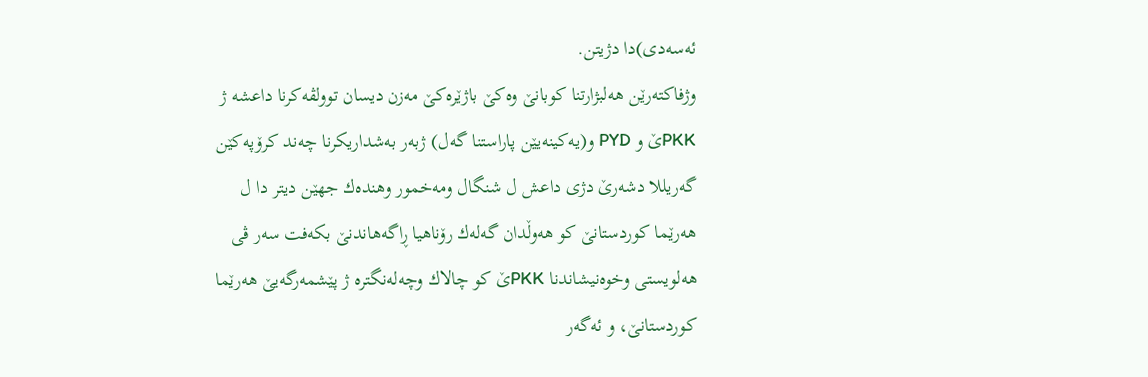ئه‌سه‌دی)دا دژيتن.
وژفاكته‌رێن هه‌لبژارتنا كوبانێ وه‌كێ باژێره‌كێ مه‌زن ديسان توولڤه‌كرنا داعشه‌‌ ژ PKKێ و PYD و(يه‌كينه‌يێن پاراستنا گه‌ل) ژبه‌ر به‌شداريكرنا چه‌ند كرۆپه‌كێن گه‌ريللا دشه‌رێ دژی داعش ل شنگال ومه‌خمور وهنده‌ك جهێن ديتر دا ل هه‌رێما كوردستانێ كو هه‌وڵدان گه‌له‌ك رۆناهيا ڕاگه‌هاندنێ بكه‌فت سه‌ر ڤی هه‌لويستی وخوه‌نيشاندنا PKKێ كو چالاك وچه‌له‌نگتره‌ ژ پێشمه‌رگه‌يێ هه‌رێما كوردستانێ، و ئه‌گه‌ر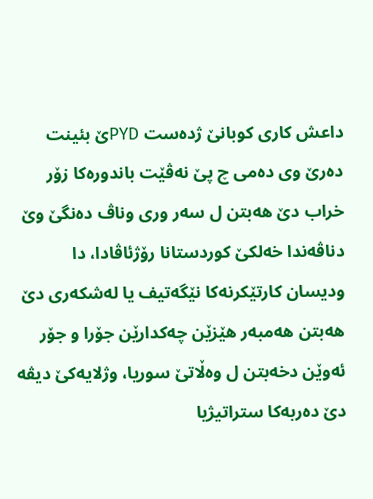داعش كاری كوبانێ ژده‌ست PYDێ بئينت ده‌رێ وی ده‌می چ پێ نه‌ڤێت باندوره‌كا زۆر خراب دێ هه‌بتن ل سه‌ر وری وناڤ ده‌نگێ وێ دناڤه‌ندا خه‌لكێ كوردستانا رۆژئاڤادا، دا وديسان كارتێكرنه‌كا نێگه‌تيف يا له‌شكه‌ری دێ هه‌بتن هه‌مبه‌ر هێزێن چه‌كدارێن جۆرا و جۆر ئه‌وێن دخه‌بتن ل وه‌ڵاتێ سوريا، وژلايه‌كێ ديڤه‌ دێ ده‌ربه‌كا ستراتيژيا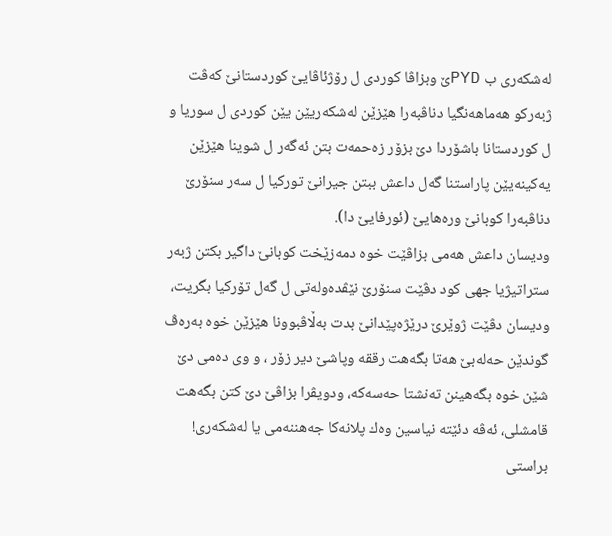له‌شكه‌ری ب PYDێ وبزاڤا كوردی ل رۆژئاڤايێ كوردستانێ كه‌ڤت ژبه‌ركو هه‌ماهه‌نگيا دناڤبه‌را هێزێن له‌شكه‌ريێن يێن كوردی ل سوريا و ل كوردستانا باشۆردا دێ بزۆر زه‌حمه‌ت بتن ئه‌گه‌ر ل شوينا هێزێن يه‌كينه‌يێن پاراستنا گه‌ل داعش ببتن جيرانێ توركيا ل سه‌ر سنۆرێ دناڤبه‌را كوبانێ وره‌هايێ (ئورفايێ دا).
وديسان داعش هه‌می بزاڤێت خوه‌ دمه‌زێخت كوبانێ داگير بكتن ژبه‌ر ستراتيژيا جهی كود دڤێت سنۆرێ نێڤده‌وله‌تی ل گه‌ل تۆركيا بگريت، وديسان دڤێت ژوێرێ درێژه‌پێدانێ بدت به‌ڵاڤبوونا هێزێن خوه‌ به‌ره‌ڤ گوندێن حه‌له‌بێ هه‌تا بگه‌هت رققه‌ وپاشێ دير زۆر ، و وی ده‌می دێ شێن خوه‌ بگه‌هينن ته‌نشتا حه‌سه‌كه‌، ودويڤرا بزاڤێ دێ كتن بگه‌هت قامشلی، ئه‌ڤه‌ دئێته‌ نياسين وه‌ك پلانه‌كا جه‌هننه‌می يا له‌شكه‌ری!
براستی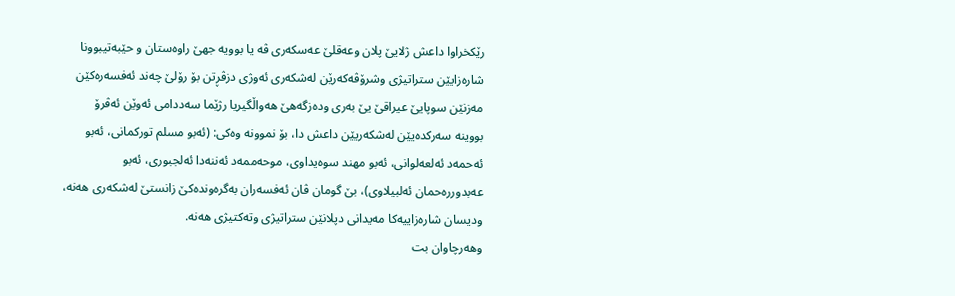رێكخراوا داعش ژلايێ پلان وعه‌قلێ عه‌سكه‌ری ڤه‌ يا بوويه‌ جهێ راوه‌ستان و حێبه‌تيبوونا شاره‌زايێن ستراتيژی وشرۆڤه‌كه‌رێن له‌شكه‌ری ئه‌وژی دزڤڕتن بۆ رۆلێ چه‌ند ئه‌فسه‌ره‌كێن مه‌زنێن سوپايێ عيراقێ يێ به‌ری وده‌زگه‌هێ هه‌واڵگيريا رژێما سه‌ددامی ئه‌وێن ئه‌ڤرۆ بووينه‌ سه‌ركده‌يێن له‌شكه‌ريێن داعش دا، بۆ نموونه‌ وه‌كی: (ئه‌بو مسلم توركمانی، ئه‌بو ئه‌حمه‌د ئه‌لعه‌لوانی، ئه‌بو مهند سوه‌يداوی، موحه‌ممه‌د ئه‌ننه‌دا ئه‌لجبوری، ئه‌بو عه‌بدورره‌حمان ئه‌لبيلاوی)، بێ گومان ڤان ئه‌فسه‌ران به‌گره‌ونده‌كێ زانستێ له‌شكه‌ری هه‌نه‌، وديسان شاره‌زاييه‌كا مه‌يدانی دپلانێن ستراتيژی وته‌كتيژی هه‌نه‌.
وهه‌رچاوان بت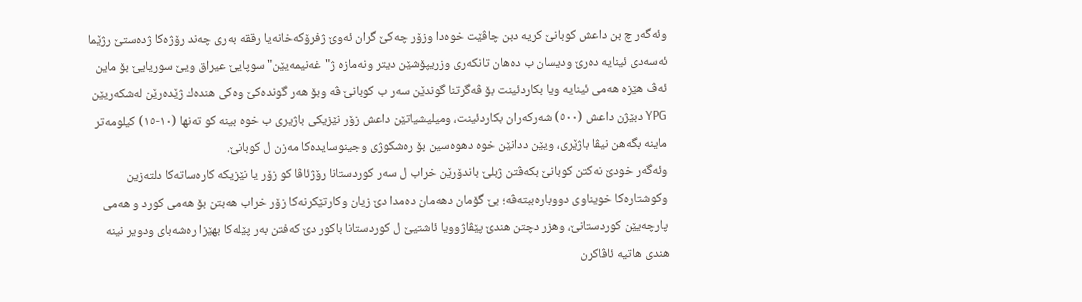وئه‌گه‌ر چ بن داعش كوبانێ كريه‌ دبن چاڤێت خوه‌دا وزۆر چه‌كێ گران ئه‌وێ ژفرۆكه‌خانه‌يا رققه‌ به‌ری چه‌ند رۆژه‌كا ژده‌ستێ رژێما ئه‌سه‌دی ئينايه‌ ده‌رێ وديسان ب ده‌هان تانكه‌ری وزريپۆشێن ديتر ونه‌مازه‌ ژ"غه‌نيمه‌يێن" سوپايێ عيراق ويێ سوريايێ بۆ ماين ئه‌ڤ هێزه‌ هه‌می ئينايه‌ ويا بكاردئينت بۆ ڤه‌گرتنا گوندێن سه‌ر ب كوبانێ ڤه‌ وبۆ هه‌ر گونده‌كێ وه‌كی هنده‌ك ژێده‌رێن له‌شكه‌ريێن YPG دبێژن داعش (٥٠٠) شه‌ركه‌ران بكاردئينت، وميليشياتێن داعش زۆر نێزيكی باژيری ب خوه‌ بينه‌ كو ته‌نها (١٠-١٥) كيلومه‌تر ماينه‌ بگه‌هن نيڤا باژێری، ويێن ددانێن خوه‌ دهوه‌سين بۆ ره‌شكوژی وجينوسايده‌كا مه‌زن ل كوبانێ.
وئه‌گه‌ر خودێ نه‌كتن كوبانێ بكه‌ڤتن ژبلێ باندۆرێن خراب ل سه‌ر كوردستانا رۆژئاڤا كو زۆر يا نێزيكه‌ كاره‌ساته‌كا دلته‌زين وكوشتاره‌كا خويناوی دووباره‌ببته‌ڤه‌؛ بێ گۆمان دهه‌مان ده‌مدا دێ زيان وكارتێكرنه‌كا زۆر خراب هه‌بتن بۆ هه‌می كورد و هه‌می پارچه‌يێن كوردستانێ، وهزر دچتن هندێ پێڤاژوويا ئاشتيێ ل كوردستانا باكور دێ كه‌فتن به‌ر پێله‌كا بهێزا ره‌شه‌بای ودوير نينه‌ هندی هاتيه‌ ئاڤاكرن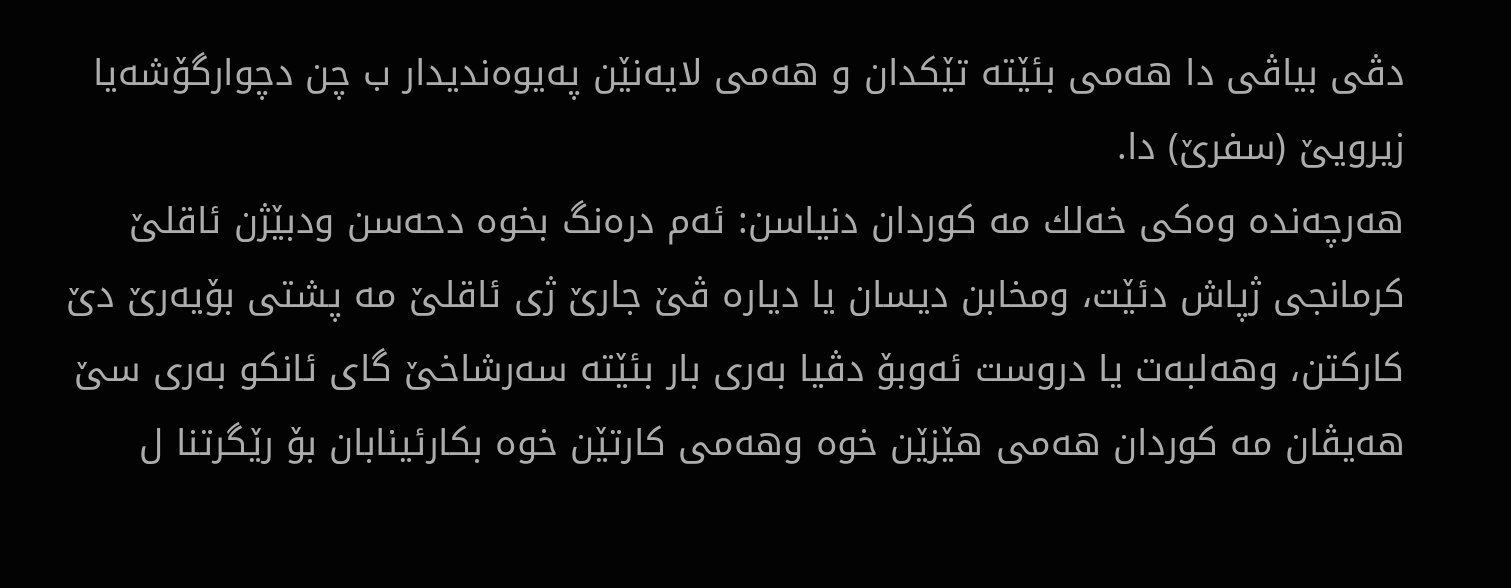دڤی بياڤی دا هه‌می بئێته‌ تێكدان و هه‌می لايه‌نێن په‌يوه‌نديدار ب چن دچوارگۆشه‌يا زيرويێ (سفرێ) دا.
هه‌رچه‌نده‌ وه‌كی خه‌لك مه‌ كوردان دنياسن: ئه‌م دره‌نگ بخوه‌ دحه‌سن ودبێژن ئاقلێ كرمانجی ژپاش دئێت، ومخابن ديسان يا دياره‌ ڤێ جارێ ژی ئاقلێ مه‌ پشتی بۆيه‌رێ دێ كاركتن، وهه‌لبه‌ت يا دروست ئه‌وبۆ دڤيا به‌ری بار بئێته‌ سه‌رشاخێ گای ئانكو به‌ری سێ هه‌يڤان مه‌ كوردان هه‌می هێزێن خوه‌ وهه‌می كارتێن خوه‌ بكارئينابان بۆ رێگرتنا ل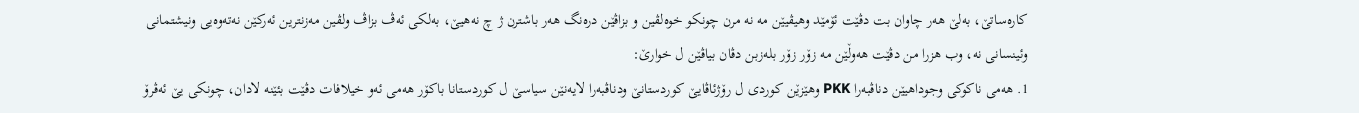كاره‌ساتێ، به‌لێ هه‌ر چاوان بت دڤێت ئۆمێد وهيڤيێن مه‌ نه‌ مرن چونكو خوه‌لڤين و بزاڤێن دره‌نگ هه‌ر باشترن ژ چ نه‌هيێ، به‌لكی ئه‌ڤ‌ بزاڤ ولڤين مه‌زنترين ئه‌ركێن نه‌ته‌وه‌يی ونيشتمانی وئينسانی نه، وب هزرا من دڤێت هه‌وڵێن مه‌ زۆر زۆر بله‌زبن دڤان بياڤێن ل خوارێ:
1. هه‌می ناكوكی وجوداهيێن دناڤبه‌را PKK وهێزێن كوردی ل رۆژئاڤايێ كوردستانێ ودناڤبه‌را لايه‌نێن سياسێ ل كوردستانا باكۆر هه‌می ئه‌و خيلافات دڤێت بئێنه‌ لادان، چونكی يێ ئه‌ڤرۆ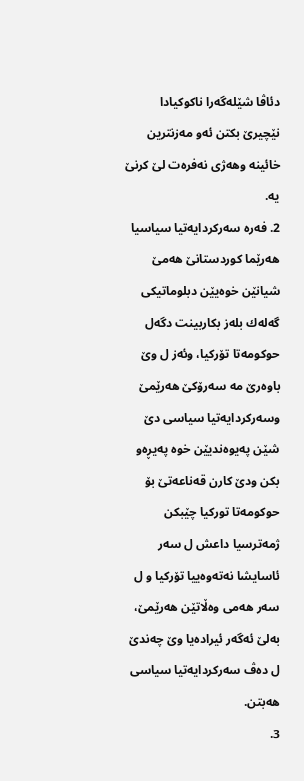دئاڤا شێله‌گه‌را ناكوكيادا نێچيرێ بكتن ئه‌و مه‌زنترين خائينه‌ وهه‌ژی نه‌فره‌ت لێ كرنێ يه‌.
2. فه‌ره‌ سه‌ركردايه‌تيا سياسيا هه‌رێما كوردستانێ هه‌مێ شيانێن خوه‌يێن دبلوماتيكی گه‌له‌ك بله‌ز بكاربينت دگه‌ل حوكومه‌تا تۆركيا، وئه‌ز ل وێ باوه‌رێ مه‌ سه‌رۆكێ هه‌رێمێ وسه‌ركردايه‌تيا سياسی دێ شێن په‌يوه‌نديێن خوه‌ په‌يڕه‌و بكن ودێ كارن قه‌ناعه‌تێ بۆ حوكومه‌تا توركيا چێبكن ژمه‌ترسيا داعش ل سه‌ر ئاسايشا نه‌ته‌وه‌ييا تۆركيا و ل سه‌ر هه‌می وه‌ڵاتێن هه‌رێمێ، به‌لێ ئه‌گه‌ر ئيراده‌يا وێ چه‌ندێ ل ده‌ڤ سه‌ركردايه‌تيا سياسی هه‌بتن.
3.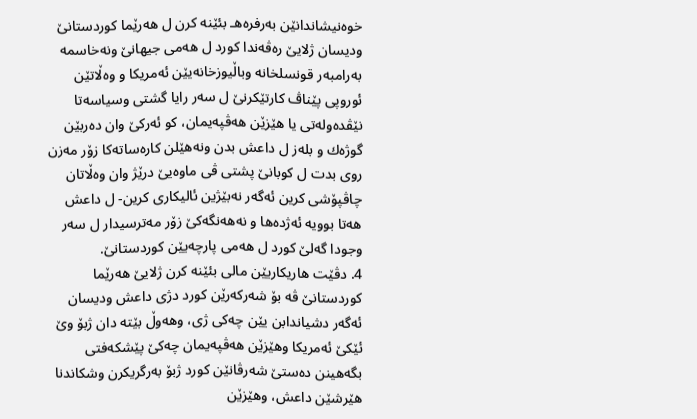خوه‌نيشاندانێن به‌رفره‌هـ بئێنه‌ كرن ل هه‌رێما كوردستانێ وديسان ژلايێ ره‌ڤه‌ندا كورد ل هه‌می جيهانێ ونه‌خاسمه‌ به‌رامبه‌ر قونسلخانه‌ وباڵيوزخانه‌يێن ئه‌مريكا و وه‌ڵاتێن ئوروپی پێناڤ كارتێكرنێ ل سه‌ر رايا گشتی وسياسه‌تا نێڤده‌وله‌تی يا هێزێن هه‌ڤپه‌يمان، كو ئه‌ركێ وان ده‌ربێن گوژه‌ك و بله‌ز ل داعش بدن ونه‌هێلن كاره‌ساته‌كا زۆر مه‌زن روی بدت ل كوبانێ پشتی ڤی ماوه‌يێ درێژ وان وه‌ڵاتان چاڤپۆشی كرين ئه‌گه‌ر نه‌بێژين ئاليكاری كرين- ل داعش هه‌تا بوويه‌ ئه‌ژده‌ها و نه‌هه‌نگه‌كێ زۆر مه‌ترسيدار ل سه‌ر وجودا گه‌لێ كورد ل هه‌می پارچه‌يێن كوردستانێ.
4. دڤێت هاريكاريێن مالی بئێنه‌ كرن ژلايێ هه‌رێما كوردستانێ ڤه‌ بۆ شه‌ركه‌رێن كورد دژی داعش وديسان ئه‌گه‌ر دشياندابن يێن چه‌كی ژی، وهه‌وڵ بێته‌ دان ژبۆ وێ ئێكێ ئه‌مريكا وهێزێن هه‌ڤپه‌يمان چه‌كێ پێشكه‌فتی بگه‌هينن ده‌ستێ شه‌رڤانێن كورد ژبۆ به‌رگريكرن وشكاندنا هێرشێن داعش، وهێزێن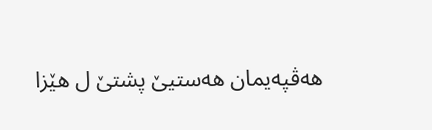هه‌ڤپه‌يمان هه‌ستيێ پشتێ ل هێزا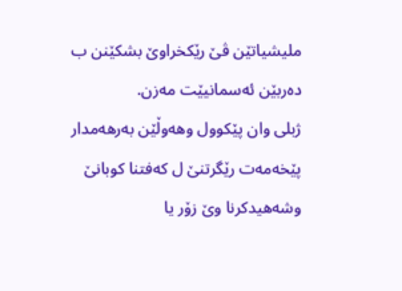مليشياتێن ڤێ رێكخراوێ بشكێنن ب ده‌ربێن ئه‌سمانيێت مه‌زن.
ژبلی وان پێكوول وهه‌وڵێن به‌رهه‌مدار پێخه‌مه‌ت رێگرتنێ ل كه‌فتنا كوبانێ وشه‌هيدكرنا وێ زۆر يا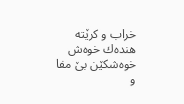خراب و كرێته‌ هنده‌ك خوه‌ش خوه‌شكێن بێ مفا و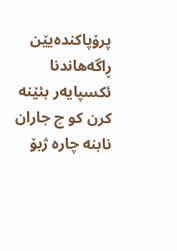پرۆپاكنده‌يێن ڕاگه‌هاندنا ئكسپايه‌ر بئێنه‌ كرن كو چ جاران نابنه‌ چاره‌ ژبۆ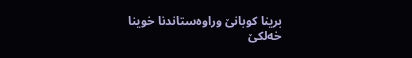برينا كوبانێ وراوه‌ستاندنا خوينا خه‌لكێ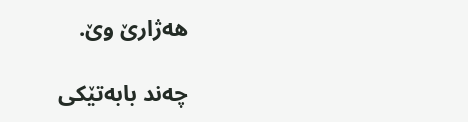هه‌ژارێ وێ.

چەند بابەتێکی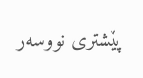پێشتری نووسەر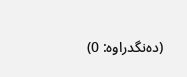(دەنگدراوە: 0)